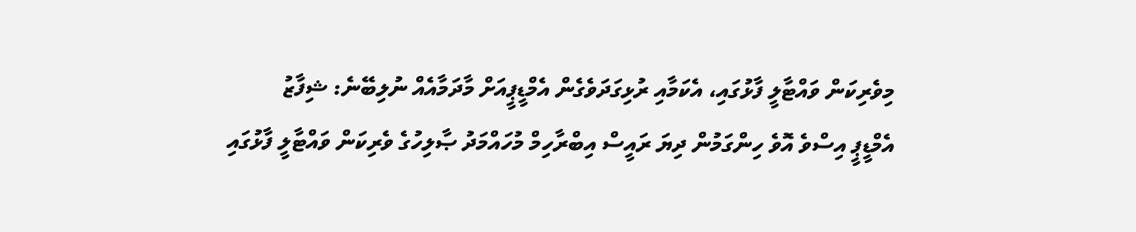މިވެރިކަން ވައްޓާލީ ފާޅުގައި، އެކަމާއި ރުޅިގަދަވެގެން އެމްޑީޕީއަށް މާދަމާއެއް ނުލިބޭނެ: ޝިފާޒު
އެމްޑީޕީ އިސްވެ އޮވެ ހިންގަމުން ދިޔަ ރައީސް އިބްރާހިމް މުހައްމަދު ޞާލިހުގެ ވެރިކަން ވައްޓާލީ ފާޅުގައި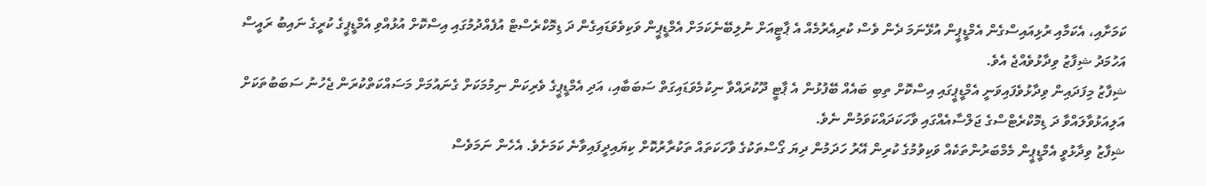ކަމަށާއި، އެކަމާއި ރުޅިއައިސްގެން އެމްޑީޕީން އުޅޭނަމަ ދެން ވެސް ކުރިއެރުމެއް އެ ޕާޓީއަށް ނުލިބޭނެކަމަށް އެމްޑީޕީން ވަކިވެވަޑައިގެން ދަ ޑިމޮކްރެސްޓް އުފެއްދުމުގައި އިސްކޮށް އުޅުއްވި އެމްޑީޕީގެ ކުރީގެ ނައިބު ރައީސް އަހުމަދު ޝިފާޒު ވިދާޅުވެއްޖެ އެވެ.
ޝިފާޒު މިފަދައިން ވިދާޅުވެފައިވަނީ އެމްޑީޕީގައި އިސްކޮށް ތިބި ބައެއް ބޭފުޅުން އެ ޕާޓީ ދޫކުރައްވާ ނިކުމެވަޑައިގަތް ސަބަބާއި، އަދި އެމްޑީޕީގެ ވެރިކަން ނިމުމަކަށް ގެނައުމަށް މަސައްކަތްކުރަން ޖެހުނު ސަބަބުތަކަށް އަލިއަޅުވާލައްވާ ދަ ޑިމޮކްރެޓްސްގެ ޖަލްސާއެއްގައި ވާހަކަދައްކަވަމުން ނެވެ.
ޝިފާޒު ވިދާޅުވީ އެމްޑީޕީން މެމްބަރުންތަކެއް ވަކިވުމުގެ ކުރިން އޭރު ހަދަމުން ދިޔަ ގޯސްތަކުގެ ވާހަކަތައް ތަކުރާރުކޮށް ކިޔައިދީފައިވާނެ ކަމަށެވެ. އެހެން ނަމަވެސް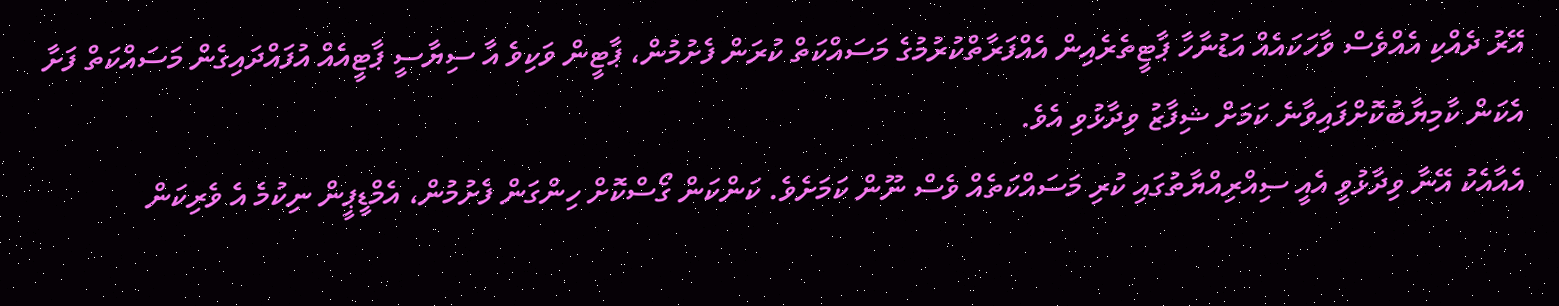އޭރު ދެއްކި އެއްވެސް ވާހަކައެއް އަޑުނާހާ ޕާޓީތެރެއިން އެއްފަރާތްކުރުމުގެ މަސައްކަތް ކުރަން ފެށުމުން، ޕާޓީން ވަކިވެ އާ ސިޔާސީ ޕާޓީއެއް އުފައްދައިގެން މަސައްކަތް ފަށާ އެކަން ކާމިޔާބުކޮށްފައިވާނެ ކަމަށް ޝިފާޒު ވިދާޅުވި އެވެ.
އެއާއެކު އޭނާ ވިދާޅުވީ އެއީ ސިއްރިއްޔާތުގައި ކުރި މަސައްކަތެއް ވެސް ނޫން ކަމަށެވެ. ކަންކަން ގޯސްކޮށް ހިންގަން ފެށުމުން، އެމްޑީޕީން ނިކުމެ އެ ވެރިކަން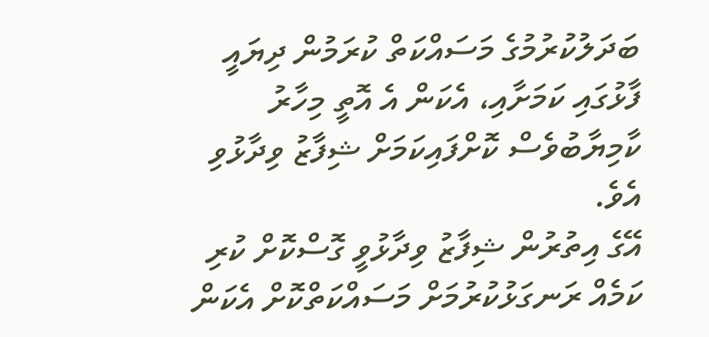ބަދަލުކުރުމުގެ މަސައްކަތް ކުރަމުން ދިޔައީ ފާޅުގައި ކަމަށާއި، އެކަން އެ އޮތީ މިހާރު ކާމިޔާބުވެސް ކޮށްފައިކަމަށް ޝިފާޒު ވިދާޅުވި އެވެ.
އޭގެ އިތުރުން ޝިފާޒު ވިދާޅުވީ ގޮސްކޮށް ކުރި ކަމެއް ރަނގަޅުކުރުމަށް މަސައްކަތްކޮށް އެކަން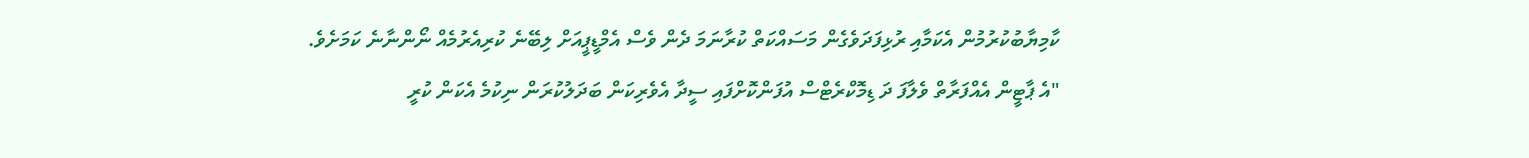ކާމިޔާބުކުރުމުން އެކަމާއި ރުޅިފަދަވެގެން މަސައްކަތް ކުރާނަމަ ދެން ވެސް އެމްޑީޕީއަށް ލިބޭނެ ކުރިއެރުމެއް ނޯންނާނެ ކަމަށެވެ.
"އެ ޕާޓީން އެއްފަރާތް ވެލާފަ ދަ ޑިމޮކްރެޓްސް އުފަންކޮށްފައި ސީދާ އެވެރިކަން ބަދަލުކުރަން ނިކުމެ އެކަން ކުރީ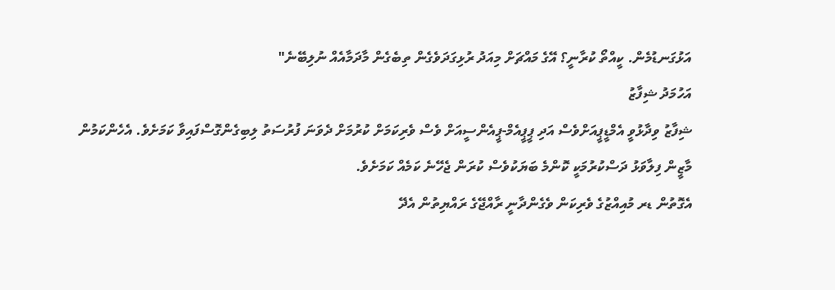އަޅުގަނޑުމެން. ކީއްތޯ ކުރާނީ؟ އޭގެ މައްޗަށް މިއަދު ރުޅިގަދަވެގެން ތިބެގެން މާދަމާއެއް ނުލިބޭނެ"
އަހުމަދު ޝިފާޒު
ޝިފާޒު ވިދާޅުވީ އެމްޑީޕީއަށްވެސް އަދި ޕީޕީއެމް-ޕީއެންސީއަށް ވެސް ވެރިކަމަށް ކުރުމަށް ދެވަނަ ފުރުސަތު ލިބިގެންގޮސްފައިވާ ކަމަށެވެ. އެހެންކަމުން މާޒީން ފިލާވަޅު ދަސްކުރުމަކީ ކޮންމެ ބަޔަކުވެސް ކުރަން ޖެހޭނެ ކަމެއް ކަމަށެވެ.
އެގޮތުން ޑރ މުއިއްޒުގެ ވެރިކަން ވެގެންދާނީ ރާއްޖޭގެ ރައްޔިތުން އެދޭ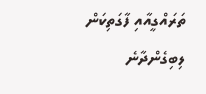ތަރައްގީއާއި ފާގަތިކަން ލިބިގެންދާނެ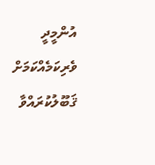އުންމީދީ ވެރިކަމެއްކަމަށް ޤަބޫލުކުރައްވާ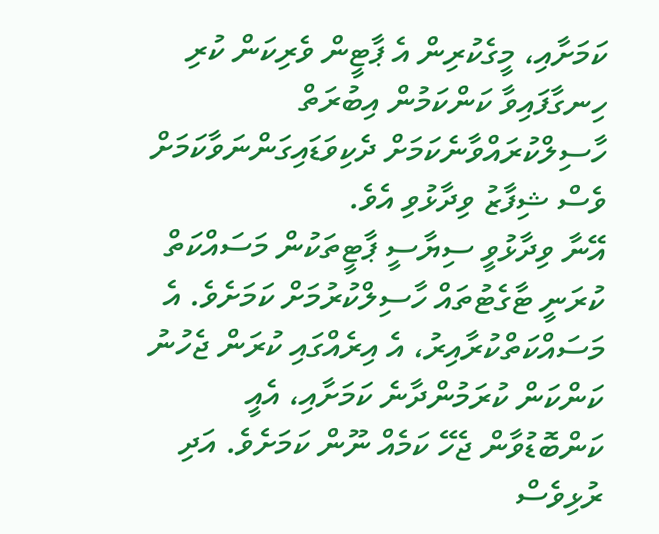ކަމަށާއި، މީގެކުރިން އެ ޕާޓީން ވެރިކަން ކުރި ހިނގާފައިވާ ކަންކަމުން އިބުރަތް ހާސިލްކުރައްވާނެކަމަށް ދެކިވަޑައިގަންނަވާކަމަށް ވެސް ޝިފާޒު ވިދާޅުވި އެވެ.
އޭނާ ވިދާޅުވީ ސިޔާސީ ޕާޓީތަކުން މަސައްކަތް ކުރަނީ ޓާގެޓުތައް ހާސިލްކުރުމަށް ކަމަށެވެ. އެ މަސައްކަތްކުރާއިރު، އެ އިރެއްގައި ކުރަން ޖެހުނު ކަންކަން ކުރަމުންދާނެ ކަމަށާއި، އެއީ ކަންބޮޑުވާން ޖެހޭ ކަމެއް ނޫން ކަމަށެވެ. އަދި ރުޅިވެސް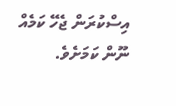އިސްކުރަން ޖެހޭ ކަމެއް ނޫން ކަމަށެވެ.